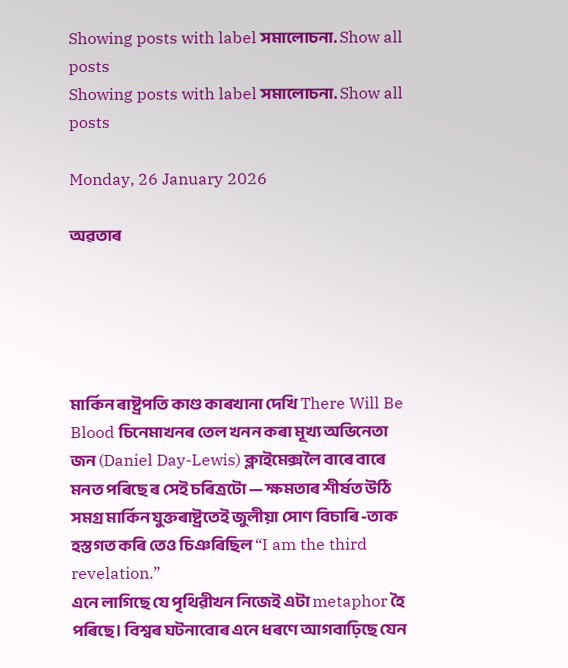Showing posts with label সমালোচনা. Show all posts
Showing posts with label সমালোচনা. Show all posts

Monday, 26 January 2026

অৱতাৰ





মাৰ্কিন ৰাষ্ট্ৰপতি কাণ্ড কাৰখানা দেখি There Will Be Blood চিনেমাখনৰ তেল খনন কৰা মূখ্য অভিনেতা জন (Daniel Day-Lewis) ক্লাইমেক্সলৈ বাৰে বাৰে মনত পৰিছে ৰ সেই চৰিত্ৰটো — ক্ষমতাৰ শীৰ্ষত উঠি সমগ্ৰ মাৰ্কিন যুক্তৰাষ্ট্ৰতেই জুলীয়া সোণ বিচাৰি -তাক হস্তগত কৰি তেও চিঞৰিছিল “I am the third revelation.”
এনে লাগিছে যে পৃথিৱীখন নিজেই এটা metaphor হৈ পৰিছে। বিশ্বৰ ঘটনাবোৰ এনে ধৰণে আগবাঢ়িছে যেন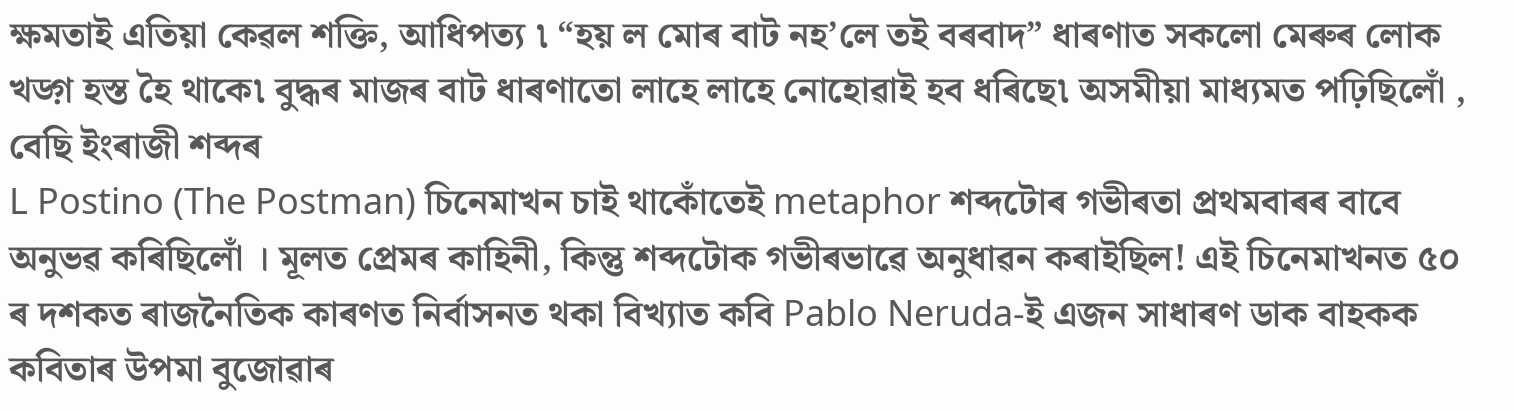ক্ষমতাই এতিয়া কেৱল শক্তি, আধিপত্য ৷ “হয় ল মোৰ বাট নহ’লে তই বৰবাদ” ধাৰণাত সকলো মেৰুৰ লোক খড়্গ হস্ত হৈ থাকে৷ বুদ্ধৰ মাজৰ বাট ধাৰণাতো লাহে লাহে নোহোৱাই হব ধৰিছে৷ অসমীয়া মাধ্যমত পঢ়িছিলোঁ , বেছি ইংৰাজী শব্দৰ
L Postino (The Postman) চিনেমাখন চাই থাকোঁতেই metaphor শব্দটোৰ গভীৰতা প্ৰথমবাৰৰ বাবে অনুভৱ কৰিছিলোঁ । মূলত প্ৰেমৰ কাহিনী, কিন্তু শব্দটোক গভীৰভাৱে অনুধাৱন কৰাইছিল! এই চিনেমাখনত ৫০ ৰ দশকত ৰাজনৈতিক কাৰণত নিৰ্বাসনত থকা বিখ্যাত কবি Pablo Neruda-ই এজন সাধাৰণ ডাক বাহকক কবিতাৰ উপমা বুজোৱাৰ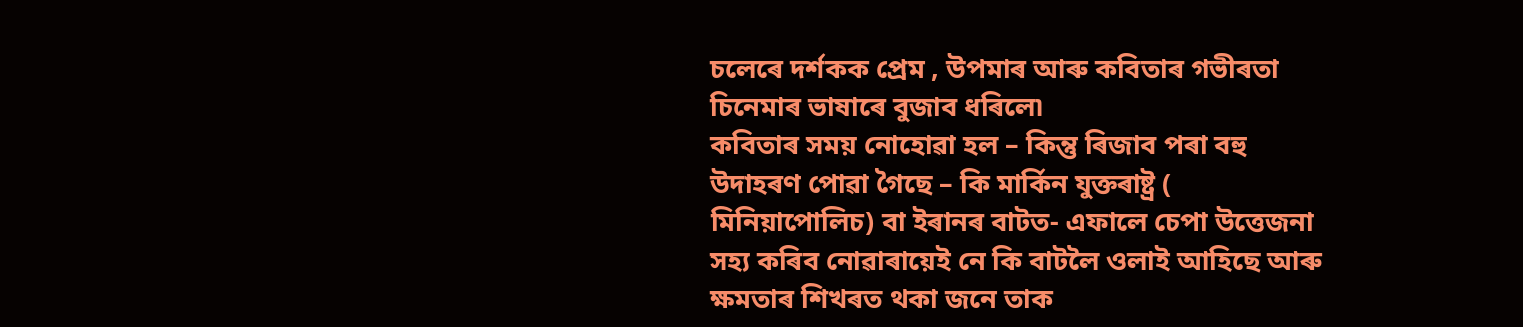চলেৰে দৰ্শকক প্ৰেম , উপমাৰ আৰু কবিতাৰ গভীৰতা চিনেমাৰ ভাষাৰে বুজাব ধৰিলে৷
কবিতাৰ সময় নোহোৱা হল – কিন্তু ৰিজাব পৰা বহু উদাহৰণ পোৱা গৈছে – কি মাৰ্কিন যুক্তৰাষ্ট্ৰ ( মিনিয়াপোলিচ) বা ইৰানৰ বাটত- এফালে চেপা উত্তেজনা সহ্য কৰিব নোৱাৰায়েই নে কি বাটলৈ ওলাই আহিছে আৰু ক্ষমতাৰ শিখৰত থকা জনে তাক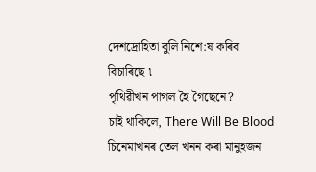দেশদ্ৰোহিতা বুলি নিশে:ষ কৰিব বিচাৰিছে ৷
পৃথিৱীখন পাগল হৈ গৈছেনে?
চাই থাকিলে, There Will Be Blood চিনেমাখনৰ তেল খনন কৰা মানুহজন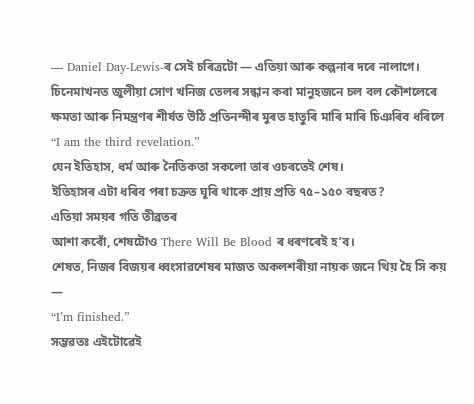— Daniel Day-Lewis-ৰ সেই চৰিত্ৰটো — এতিয়া আৰু কল্পনাৰ দৰে নালাগে। চিনেমাখনত জুলীয়া সোণ খনিজ তেলৰ সন্ধান কৰা মানুহজনে চল বল কৌশলেৰে ক্ষমতা আৰু নিমন্ত্ৰণৰ শীৰ্ষত উঠি প্ৰতিনন্দীৰ মুৰত হাতুৰি মাৰি মাৰি চিঞৰিব ধৰিলে
“I am the third revelation.”
যেন ইতিহাস, ধৰ্ম আৰু নৈতিকতা সকলো তাৰ ওচৰতেই শেষ।
ইতিহাসৰ এটা ধৰিব পৰা চক্ৰত ঘূৰি থাকে প্ৰায় প্ৰতি ৭৫–১৫০ বছৰত?
এতিয়া সময়ৰ গতি তীব্ৰতৰ
আশা কৰোঁ, শেষটোও There Will Be Blood ৰ ধৰণৰেই হ’ব।
শেষত, নিজৰ বিজয়ৰ ধ্বংসাৱশেষৰ মাজত অকলশৰীয়া নায়ক জনে থিয় হৈ সি কয় —
“I’m finished.”
সম্ভৱতঃ এইটোৱেই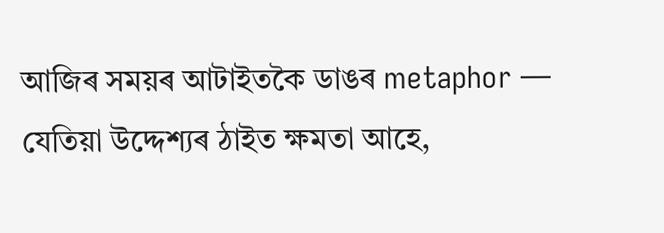আজিৰ সময়ৰ আটাইতকৈ ডাঙৰ metaphor —
যেতিয়া উদ্দেশ্যৰ ঠাইত ক্ষমতা আহে,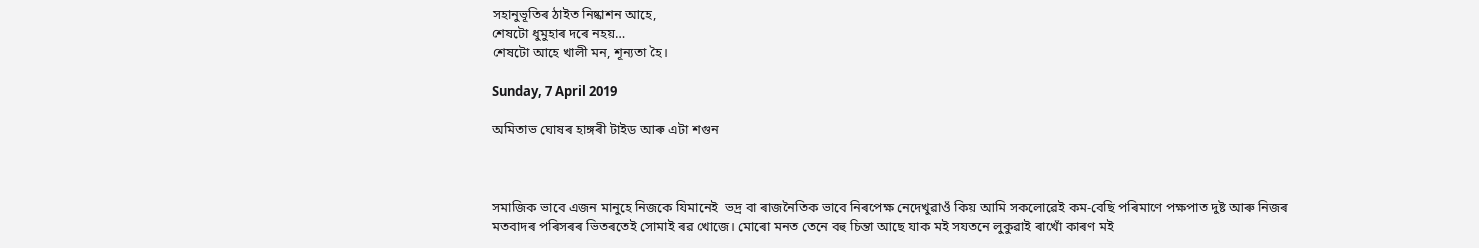সহানুভূতিৰ ঠাইত নিষ্কাশন আহে,
শেষটো ধুমুহাৰ দৰে নহয়…
শেষটো আহে খালী মন, শূন্যতা হৈ।

Sunday, 7 April 2019

অমিতাভ ঘোষৰ হাঙ্গৰী টাইড আৰু এটা শগুন



সমাজিক ভাবে এজন মানুহে নিজকে যিমানেই  ভদ্র বা ৰাজনৈতিক ভাবে নিৰপেক্ষ নেদেখুৱাওঁ কিয় আমি সকলোৱেই কম-বেছি পৰিমাণে পক্ষপাত দুষ্ট আৰু নিজৰ মতবাদৰ পৰিসৰৰ ভিতৰতেই সোমাই ৰৱ খোজে। মোৰো মনত তেনে বহু চিন্তা আছে যাক মই সযতনে লুকুৱাই ৰাখোঁ কাৰণ মই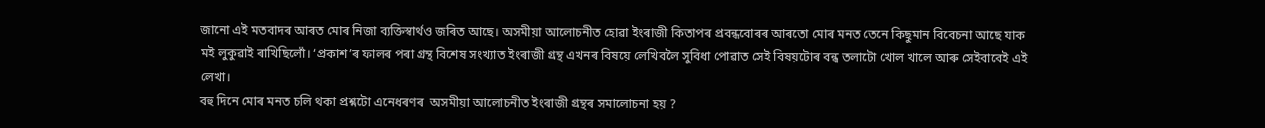জানো এই মতবাদৰ আৰত মোৰ নিজা ব্যক্তিস্বাৰ্থও জৰিত আছে। অসমীয়া আলোচনীত হোৱা ইংৰাজী কিতাপৰ প্ৰবন্ধবোৰৰ আৰতো মোৰ মনত তেনে কিছুমান বিবেচনা আছে যাক মই লুকুৱাই ৰাখিছিলোঁ। ‘প্রকাশ’ৰ ফালৰ পৰা গ্রন্থ বিশেষ সংখ্যাত ইংৰাজী গ্রন্থ এখনৰ বিষয়ে লেখিবলৈ সুবিধা পোৱাত সেই বিষয়টোৰ বন্ধ তলাটো খোল খালে আৰু সেইবাবেই এই লেখা।
বহু দিনে মোৰ মনত চলি থকা প্রশ্নটো এনেধৰণৰ  অসমীয়া আলোচনীত ইংৰাজী গ্ৰন্থৰ সমালোচনা হয় ?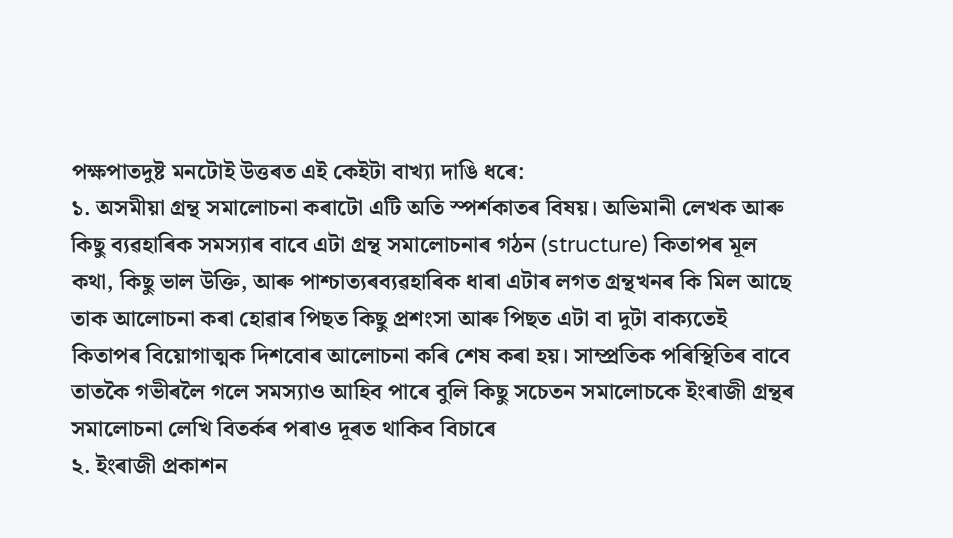পক্ষপাতদুষ্ট মনটোই উত্তৰত এই কেইটা বাখ্যা দাঙি ধৰে:
১. অসমীয়া গ্রন্থ সমালোচনা কৰাটো এটি অতি স্পৰ্শকাতৰ বিষয়। অভিমানী লেখক আৰু কিছু ব্যৱহাৰিক সমস্যাৰ বাবে এটা গ্রন্থ সমালোচনাৰ গঠন (structure) কিতাপৰ মূল কথা, কিছু ভাল উক্তি, আৰু পাশ্চাত্যৰব্যৱহাৰিক ধাৰা এটাৰ লগত গ্ৰন্থখনৰ কি মিল আছে তাক আলোচনা কৰা হোৱাৰ পিছত কিছু প্ৰশংসা আৰু পিছত এটা বা দুটা বাক্যতেই কিতাপৰ বিয়োগাত্মক দিশবোৰ আলোচনা কৰি শেষ কৰা হয়। সাম্প্রতিক পৰিস্থিতিৰ বাবে তাতকৈ গভীৰলৈ গলে সমস্যাও আহিব পাৰে বুলি কিছু সচেতন সমালোচকে ইংৰাজী গ্ৰন্থৰ সমালোচনা লেখি বিতর্কৰ পৰাও দূৰত থাকিব বিচাৰে
২. ইংৰাজী প্রকাশন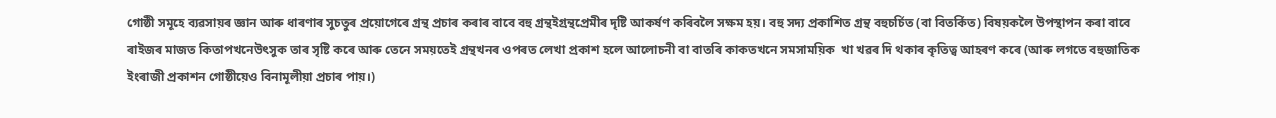গোষ্ঠী সমূহে ব্যৱসায়ৰ জ্ঞান আৰু ধাৰণাৰ সুচতুৰ প্ৰয়োগেৰে গ্রন্থ প্রচাৰ কৰাৰ বাবে বহু গ্ৰন্থইগ্ৰন্থপ্ৰেমীৰ দৃষ্টি আকৰ্ষণ কৰিবলৈ সক্ষম হয়। বহু সদ্য প্রকাশিত গ্রন্থ বহুচৰ্চিত (বা বিতৰ্কিত) বিষয়কলৈ উপস্থাপন কৰা বাবে ৰাইজৰ মাজত কিতাপখনেউৎসুক তাৰ সৃষ্টি কৰে আৰু তেনে সময়তেই গ্ৰন্থখনৰ ওপৰত লেখা প্রকাশ হলে আলোচনী বা বাতৰি কাকতখনে সমসাময়িক  খা খৱৰ দি থকাৰ কৃতিত্ব আহৰণ কৰে (আৰু লগতে বহুজাতিক ইংৰাজী প্রকাশন গোষ্ঠীয়েও বিনামূলীয়া প্রচাৰ পায়।)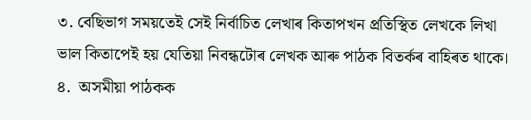৩. বেছিভাগ সময়তেই সেই নির্বাচিত লেখাৰ কিতাপখন প্ৰতিস্থিত লেখকে লিখা ভাল কিতাপেই হয় যেতিয়া নিবন্ধটোৰ লেখক আৰু পাঠক বিতর্কৰ বাহিৰত থাকে।
৪.  অসমীয়া পাঠকক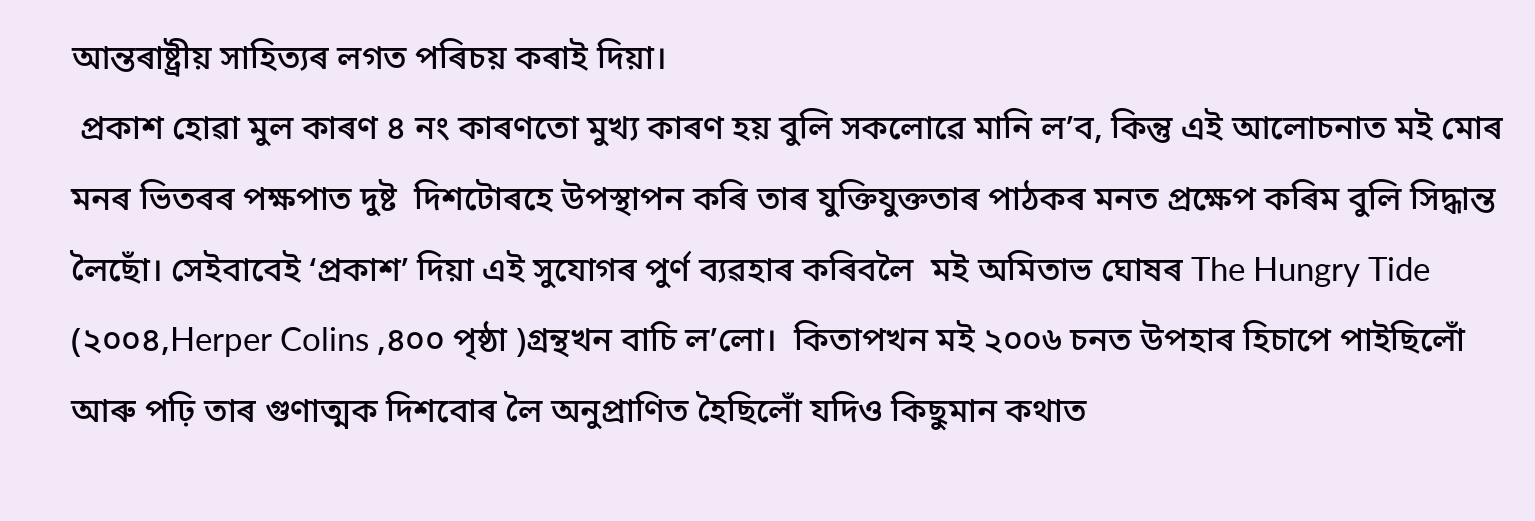আন্তৰাষ্ট্ৰীয় সাহিত্যৰ লগত পৰিচয় কৰাই দিয়া।
 প্রকাশ হোৱা মুল কাৰণ ৪ নং কাৰণতো মুখ্য কাৰণ হয় বুলি সকলোৱে মানি ল’ব, কিন্তু এই আলোচনাত মই মোৰ মনৰ ভিতৰৰ পক্ষপাত দুষ্ট  দিশটোৰহে উপস্থাপন কৰি তাৰ যুক্তিযুক্ততাৰ পাঠকৰ মনত প্ৰক্ষেপ কৰিম বুলি সিদ্ধান্ত লৈছোঁ। সেইবাবেই ‘প্রকাশ’ দিয়া এই সুযোগৰ পুর্ণ ব্যৱহাৰ কৰিবলৈ  মই অমিতাভ ঘোষৰ The Hungry Tide   (২০০৪,Herper Colins ,৪০০ পৃষ্ঠা )গ্ৰন্থখন বাচি ল’লো।  কিতাপখন মই ২০০৬ চনত উপহাৰ হিচাপে পাইছিলোঁ আৰু পঢ়ি তাৰ গুণাত্মক দিশবোৰ লৈ অনুপ্ৰাণিত হৈছিলোঁ যদিও কিছুমান কথাত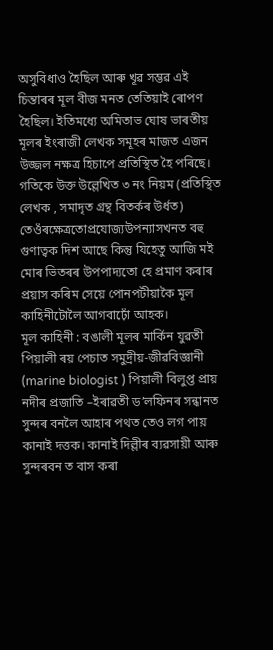অসুবিধাও হৈছিল আৰু খূৱ সম্ভৱ এই চিন্তাৰৰ মূল বীজ মনত তেতিয়াই ৰোপণ হৈছিল। ইতিমধ্যে অমিতাভ ঘোষ ভাৰতীয় মূলৰ ইংৰাজী লেখক সমূহৰ মাজত এজন উজ্জল নক্ষত্ৰ হিচাপে প্ৰতিস্থিত হৈ পৰিছে। গতিকে উক্ত উল্লেখিত ৩ নং নিয়ম (প্ৰতিস্থিত লেখক , সমাদৃত গ্রন্থ বিতর্কৰ উৰ্ধত) তেওঁৰক্ষেত্ৰতোপ্ৰযোজ্যউপন্যাসখনত বহু গুণাত্বক দিশ আছে কিন্তু যিহেতু আজি মই মোৰ ভিতৰৰ উপপাদ্যতো হে প্রমাণ কৰাৰ প্ৰয়াস কৰিম সেয়ে পোনপটীয়াকৈ মূল কাহিনীটোলৈ আগবাঢ়োঁ আহক।
মূল কাহিনী : বঙালী মূলৰ মাৰ্কিন যুৱতী পিয়ালী ৰয় পেচাত সমুদ্রীয়-জীৱবিজ্ঞানী (marine biologist ) পিয়ালী বিলুপ্ত প্রায় নদীৰ প্ৰজাতি –ইৰাৱতী ড’লফিনৰ সন্ধানত সুন্দৰ বনলৈ আহাৰ পথত তেও লগ পায় কানাই দত্তক। কানাই দিল্লীৰ ব্যৱসায়ী আৰু সুন্দৰবন ত বাস কৰা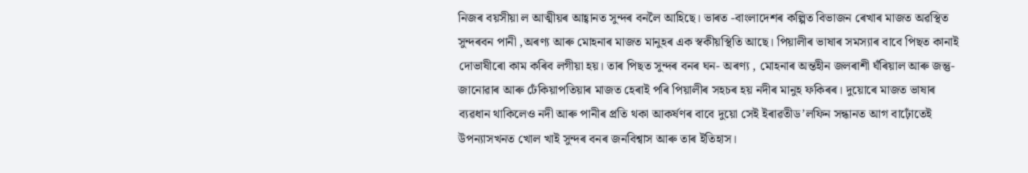নিজৰ বয়সীয়া ল আত্মীয়ৰ আহ্বানত সুন্দৰ বনলৈ আহিছে। ভাৰত -বাংলাদেশৰ কল্পিত বিভাজন ৰেখাৰ মাজত অৱস্থিত সুন্দৰবন পানী ,অৰণ্য আৰু মোহনাৰ মাজত মানুহৰ এক স্বকীয়স্থিতি আছে। পিয়ালীৰ ভাষাৰ সমস্যাৰ বাবে পিছত কানাই দোভাষীৰো কাম কৰিব লগীয়া হয়। তাৰ পিছত সুন্দৰ বনৰ ঘন- অৰণ্য , মোহনাৰ অন্তহীন জলৰাশী ঘঁৰিয়াল আৰু জন্তু-জানোৱাৰ আৰু ঢেঁকিয়াপতিয়াৰ মাজত হেৰাই পৰি পিয়ালীৰ সহচৰ হয় নদীৰ মানুহ ফকিৰৰ। দুয়োৰে মাজত ভাষাৰ ব্যৱধান থাকিলেও নদী আৰু পানীৰ প্রতি থকা আকৰ্ষণৰ বাবে দুয়ো সেই ইৰাৱতীড’লফিন সন্ধানত আগ বাঢ়োঁতেই উপন্যাসখনত খোল খাই সুন্দৰ বনৰ জনবিশ্বাস আৰু তাৰ ইতিহাস।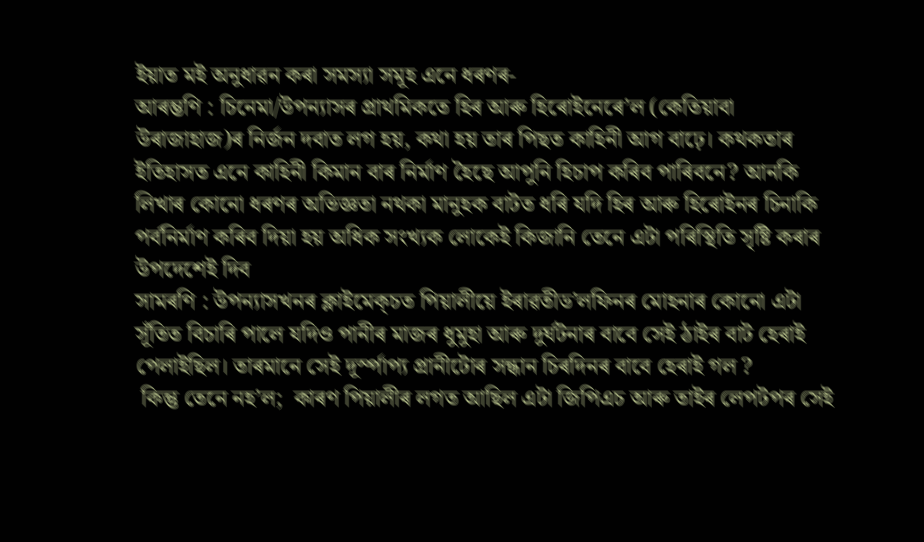ইয়াত মই অনুধাৱন কৰা সমস্যা সমূহ এনে ধৰণৰ-
আৰম্ভণি : চিনেমা/উপন্যাসৰ প্রাথমিকতে হিৰ আৰু হিৰোইনেৰে’ল (কেতিয়াবা উৰাজাহাজ)ৰ নির্জন দবাত লগ হয়, কথা হয় তাৰ পিছত কাহিনী আগ বাঢ়ে। কথকতাৰ ইতিহাসত এনে কাহিনী কিমান বাৰ নিৰ্মাণ হৈছে আপুনি হিচাপ কৰিব পাৰিবনে? আনকি লিখাৰ কোনো ধৰণৰ অভিজ্ঞতা নথকা মানুহক বাটত ধৰি যদি হিৰ আৰু হিৰোইনৰ চিনাকি পর্বনিৰ্মাণ কৰিব দিয়া হয় অধিক সংখ্যক লোকেই কিজানি তেনে এটা পৰিস্থিতি সৃষ্টি কৰাৰ উপদেশেই দিব
সামৰণি : উপন্যাসখনৰ ক্লাইমেক্চত পিয়ালীয়ে ইৰাৱতীড’লফিনৰ মোহনাৰ কোনো এটা সূঁতিত বিচাৰি পালে যদিও পানীৰ মাজৰ ধুমুহা আৰু দুর্ঘটনাৰ বাবে সেই ঠাইৰ বাট হেৰাই পেলাইছিল। তাৰমানে সেই দূর্স্পাপ্য প্ৰানীটোৰ সন্ধান চিৰদিনৰ বাবে হেৰাই গল ?
 কিন্তু তেনে নহ’ল;  কাৰণ পিয়ালীৰ লগত আছিল এটা জিপিএচ আৰু তাইৰ লেপটপৰ সেই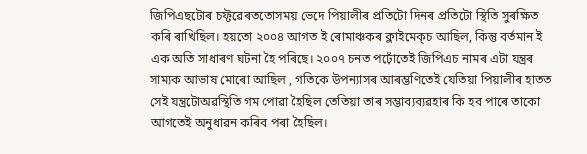জিপিএছটোৰ চফ্টৱেৰততোসময় ভেদে পিয়ালীৰ প্রতিটো দিনৰ প্রতিটো স্থিতি সুৰক্ষিত কৰি ৰাখিছিল। হয়তো ২০০৪ আগত ই ৰোমাঞ্চকৰ ক্লাইমেক্চ আছিল, কিন্তু বর্তমান ই এক অতি সাধাৰণ ঘটনা হৈ পৰিছে। ২০০৭ চনত পঢ়োঁতেই জিপিএচ নামৰ এটা যন্ত্ৰৰ সাম্যক আভাষ মোৰো আছিল , গতিকে উপন্যাসৰ আৰম্ভণিতেই যেতিয়া পিয়ালীৰ হাতত সেই যন্ত্ৰটোঅৱস্থিতি গম পোৱা হৈছিল তেতিয়া তাৰ সম্ভাব্যব্যৱহাৰ কি হব পাৰে তাকো আগতেই অনুধাৱন কৰিব পৰা হৈছিল।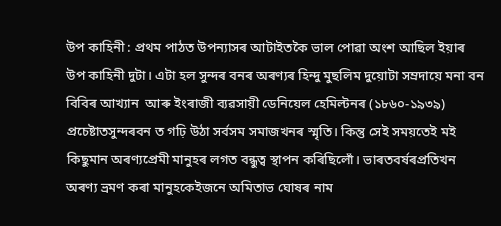উপ কাহিনী : প্রথম পাঠত উপন্যাসৰ আটাইতকৈ ভাল পোৱা অংশ আছিল ইয়াৰ উপ কাহিনী দুটা। এটা হল সুন্দৰ বনৰ অৰণ্যৰ হিন্দু মুছলিম দুয়োটা সম্রদায়ে মনা বন বিবিৰ আখ্যান  আৰু ইংৰাজী ব্যৱসায়ী ডেনিয়েল হেমিল্টনৰ (১৮৬০-১৯৩৯) প্ৰচেষ্টাতসুন্দৰবন ত গঢ়ি উঠা সৰ্বসম সমাজখনৰ স্মৃতি। কিন্তু সেই সময়তেই মই কিছুমান অৰণ্যপ্রেমী মানুহৰ লগত বন্ধুত্ব স্থাপন কৰিছিলোঁ। ভাৰতবৰ্ষৰপ্ৰতিখন অৰণ্য ভ্রমণ কৰা মানুহকেইজনে অমিতাভ ঘোষৰ নাম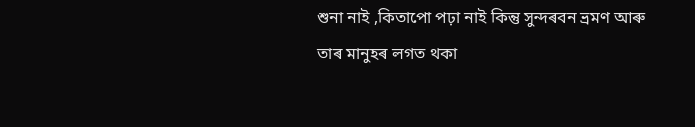শুনা নাই ,কিতাপো পঢ়া নাই কিন্তু সুন্দৰবন ভ্রমণ আৰু তাৰ মানুহৰ লগত থকা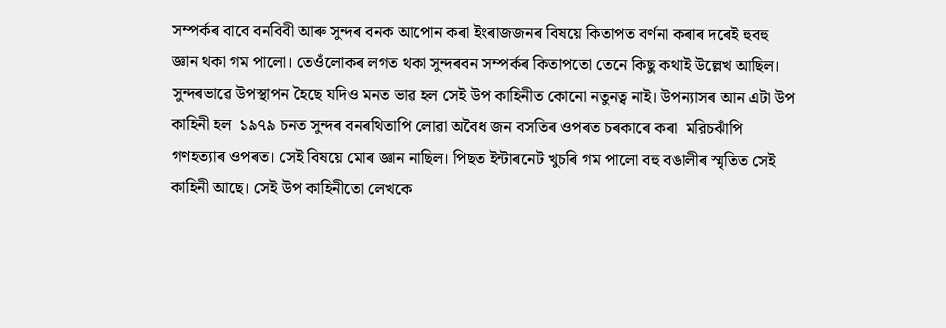সম্পৰ্কৰ বাবে বনবিবী আৰু সুন্দৰ বনক আপোন কৰা ইংৰাজজনৰ বিষয়ে কিতাপত বৰ্ণনা কৰাৰ দৰেই হুবহু জ্ঞান থকা গম পালো। তেওঁলোকৰ লগত থকা সুন্দৰবন সম্পৰ্কৰ কিতাপতো তেনে কিছু কথাই উল্লেখ আছিল। সুন্দৰভাৱে উপস্থাপন হৈছে যদিও মনত ভাৱ হল সেই উপ কাহিনীত কোনো নতুনত্ব নাই। উপন্যাসৰ আন এটা উপ কাহিনী হল  ১৯৭৯ চনত সুন্দৰ বনৰথিতাপি লোৱা অবৈধ জন বসতিৰ ওপৰত চৰকাৰে কৰা  মরিচঝাঁপি গণহত্যাৰ ওপৰত। সেই বিষয়ে মোৰ জ্ঞান নাছিল। পিছত ইন্টাৰনেট খুচৰি গম পালো বহু বঙালীৰ স্মৃতিত সেই কাহিনী আছে। সেই উপ কাহিনীতো লেখকে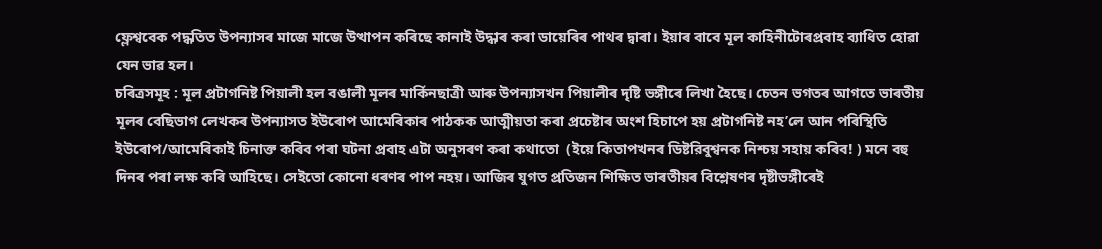ফ্লেশ্ববেক পদ্ধতিত উপন্যাসৰ মাজে মাজে উত্থাপন কৰিছে কানাই উদ্ধাৰ কৰা ডায়েৰিৰ পাথৰ দ্বাৰা। ইয়াৰ বাবে মূল কাহিনীটোৰপ্ৰবাহ ব্যাধিত হোৱা যেন ভাৱ হল।
চৰিত্ৰসমূহ : মূল প্রটাগনিষ্ট পিয়ালী হল বঙালী মূলৰ মাৰ্কিনছাত্ৰী আৰু উপন্যাসখন পিয়ালীৰ দৃষ্টি ভঙ্গীৰে লিখা হৈছে। চেতন ভগতৰ আগতে ভাৰতীয় মূলৰ বেছিভাগ লেখকৰ উপন্যাসত ইউৰোপ আমেৰিকাৰ পাঠকক আত্মীয়তা কৰা প্ৰচেষ্টাৰ অংশ হিচাপে হয় প্রটাগনিষ্ট নহ’লে আন পৰিস্থিতি ইউৰোপ/আমেৰিকাই চিনাক্ত কৰিব পৰা ঘটনা প্ৰবাহ এটা অনুসৰণ কৰা কথাতো  (ইয়ে কিতাপখনৰ ডিষ্টরিবুশ্বনক নিশ্চয় সহায় কৰিব! ) মনে বহু দিনৰ পৰা লক্ষ কৰি আহিছে। সেইতো কোনো ধৰণৰ পাপ নহয়। আজিৰ যুগত প্ৰতিজন শিক্ষিত ভাৰতীয়ৰ বিশ্লেষণৰ দৃষ্টীভঙ্গীৰেই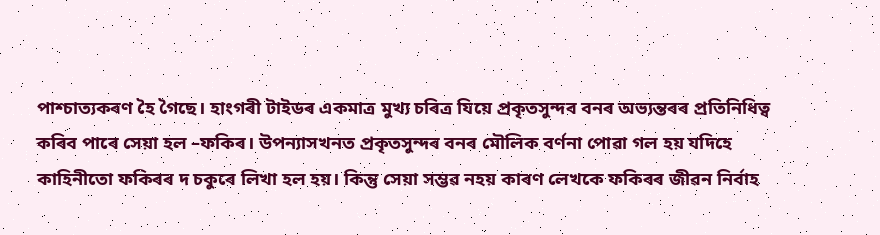পাশ্চাত্যকৰণ হৈ গৈছে। হাংগৰী টাইডৰ একমাত্র মুখ্য চৰিত্র যিয়ে প্ৰকৃতসুন্দৰ বনৰ অভ্যন্তৰৰ প্ৰতিনিধিত্ব কৰিব পাৰে সেয়া হল –ফকিৰ। উপন্যাসখনত প্ৰকৃতসুন্দৰ বনৰ মৌলিক বৰ্ণনা পোৱা গল হয় যদিহে কাহিনীতো ফকিৰৰ দ চকুৰে লিখা হল হয়। কিন্তু সেয়া সম্ভৱ নহয় কাৰণ লেখকে ফকিৰৰ জীৱন নির্বাহ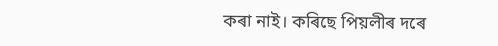কৰা নাই। কৰিছে পিয়লীৰ দৰে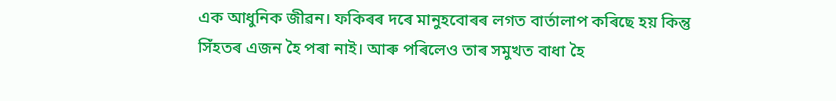এক আধুনিক জীৱন। ফকিৰৰ দৰে মানুহবোৰৰ লগত বার্তালাপ কৰিছে হয় কিন্তু সিঁহতৰ এজন হৈ পৰা নাই। আৰু পৰিলেও তাৰ সমুখত বাধা হৈ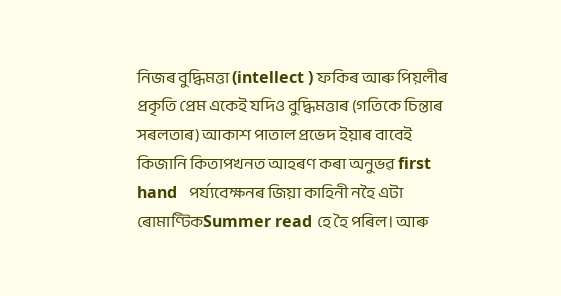নিজৰ বুদ্ধিমত্তা (intellect ) ফকিৰ আৰু পিয়লীৰ প্ৰকৃতি প্রেম একেই যদিও বুদ্ধিমত্তাৰ (গতিকে চিন্তাৰ সৰলতাৰ) আকাশ পাতাল প্ৰভেদ ইয়াৰ বাবেই কিজানি কিতাপখনত আহৰণ কৰা অনুভৱ first hand   পর্য্যবেক্ষনৰ জিয়া কাহিনী নহৈ এটা ৰোমাণ্টিকSummer read হে হৈ পৰিল। আৰু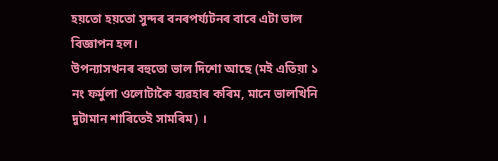হয়তো হয়তো সুন্দৰ বনৰপর্য্যটনৰ বাবে এটা ভাল বিজ্ঞাপন হল।
উপন্যাসখনৰ বহুতো ভাল দিশো আছে (মই এতিয়া ১ নং ফর্মুলা ওলোটাকৈ ব্যৱহাৰ কৰিম, মানে ভালখিনি দুটামান শাৰিতেই সামৰিম) ।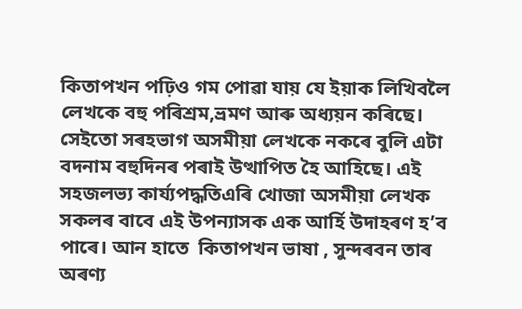কিতাপখন পঢ়িও গম পোৱা যায় যে ইয়াক লিখিবলৈ লেখকে বহু পৰিশ্ৰম,ভ্রমণ আৰু অধ্যয়ন কৰিছে। সেইতো সৰহভাগ অসমীয়া লেখকে নকৰে বুলি এটা বদনাম বহুদিনৰ পৰাই উত্থাপিত হৈ আহিছে। এই সহজলভ্য কাৰ্য্যপদ্ধতিএৰি খোজা অসমীয়া লেখক সকলৰ বাবে এই উপন্যাসক এক আর্হি উদাহৰণ হ’ব পাৰে। আন হাতে  কিতাপখন ভাষা , সুন্দৰবন তাৰ অৰণ্য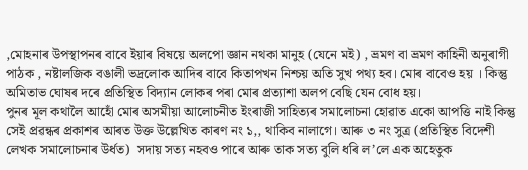,মোহনাৰ উপস্থাপনৰ বাবে ইয়াৰ বিষয়ে অলপো জ্ঞান নথকা মানুহ (যেনে মই) , ভ্রমণ বা ভ্রমণ কাহিনী অনুৰাগী পাঠক , নষ্টালজিক বঙালী ভদ্ৰলোক আদিৰ বাবে কিতাপখন নিশ্চয় অতি সুখ পথ্য হব। মোৰ বাবেও হয় । কিন্তু অমিতাভ ঘোষৰ দৰে প্ৰতিস্থিত বিদ্যান লোকৰ পৰা মোৰ প্ৰত্যাশা অলপ বেছি যেন বোধ হয়।
পুনৰ মূল কথালৈ আহোঁ মোৰ অসমীয়া আলোচনীত ইংৰাজী সাহিত্যৰ সমালোচনা হোৱাত একো আপত্তি নাই কিন্তু সেই প্ৰৱন্ধৰ প্রকাশৰ আৰত উক্ত উল্লেখিত কাৰণ নং ১,, থাকিব নালাগে। আৰু ৩ নং সুত্র (প্রতিস্থিত বিদেশী লেখক সমালোচনাৰ উর্ধত)  সদায় সত্য নহবও পাৰে আৰু তাক সত্য বুলি ধৰি ল’লে এক অহেতুক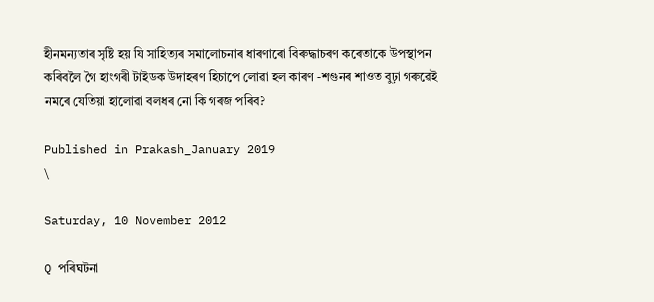হীনমন্যতাৰ সৃষ্টি হয় যি সাহিত্যৰ সমালোচনাৰ ধাৰণাৰো বিৰুদ্ধাচৰণ কৰেতাকে উপস্থাপন কৰিবলৈ গৈ হাংগৰী টাইডক উদাহৰণ হিচাপে লোৱা হল কাৰণ -শগুনৰ শাওত বুঢ়া গৰুৱেই নমৰে যেতিয়া হালোৱা বলধৰ নো কি গৰজ পৰিব?

Published in Prakash_January 2019
\

Saturday, 10 November 2012

Q পৰিঘটনা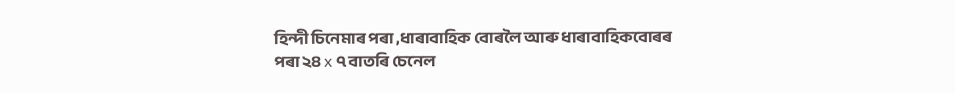হিন্দী চিনেমাৰ পৰা ,ধাৰাবাহিক বোৰলৈ আৰু ধাৰাবাহিকবোৰৰ পৰা ২৪ x ৭ বাতৰি চেনেল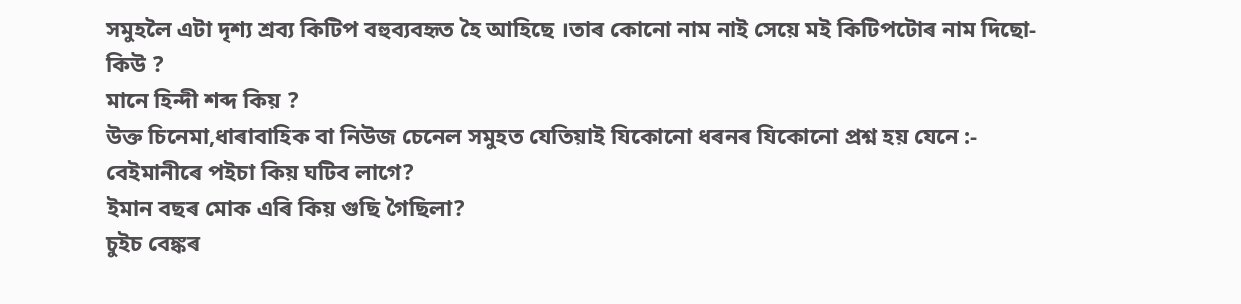সমুহলৈ এটা দৃশ্য শ্রব্য কিটিপ বহুব্যবহৃত হৈ আহিছে ।তাৰ কোনো নাম নাই সেয়ে মই কিটিপটোৰ নাম দিছো- কিউ ?
মানে হিন্দী শব্দ কিয় ?
উক্ত চিনেমা,ধাৰাবাহিক বা নিউজ চেনেল সমুহত যেতিয়াই যিকোনো ধৰনৰ যিকোনো প্রশ্ন হয় যেনে :-
বেইমানীৰে পইচা কিয় ঘটিব লাগে?
ইমান বছৰ মোক এৰি কিয় গুছি গৈছিলা?
চুইচ বেঙ্কৰ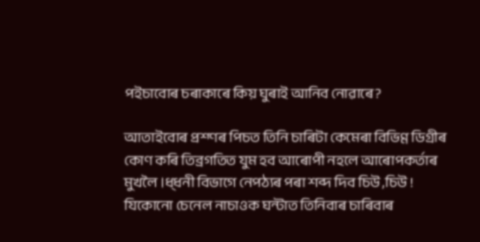পইচাবোৰ চৰাকাৰে কিয় ঘুৰাই আনিব নোৱাৰে?

আতাইবোৰ প্রশ্ণৰ পিচত তিনি চাৰিটা কেমেৰা বিভিণ্ণ ডিগ্রীৰ কোণ কৰি তিব্রগতিত যুম হব আৰোপী নহলে আৰোপকর্তাৰ মুখলৈ ।ধ্‌ধনী বিভাগে নেপঠ্যৰ পৰা শব্দ দিব চিউ ,চিউ !
যিকোনো চেনেল নাচাওক ঘন্টাত তিনিবাৰ চাৰিবাৰ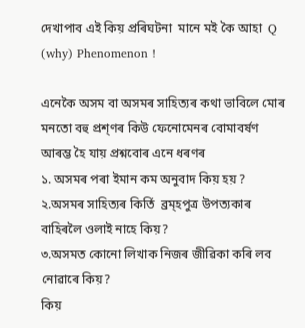দেখাপাব এই কিয় প্রৰিঘটনা  মানে মই কৈ আহা  Q (why) Phenomenon !

এনেকৈ অসম বা অসমৰ সাহিত্যৰ কথা ভাবিলে মোৰ মনতো বহু প্রশ্ণৰ কিউ ফেনোমেনৰ বোমাবর্ষণ আৰম্ভ হৈ যায় প্রশ্নবোৰ এনে ধৰণৰ
১. অসমৰ পৰা ইমান কম অনুবাদ কিয় হয় ?
২.অসমৰ সাহিত্যৰ কির্তি  ব্রম্হপুত্র উপত্যকাৰ  বাহিৰলৈ ওলাই নাহে কিয়?
৩.অসমত কোনো লিখাক নিজৰ জীৱিকা কৰি লব নোৱাৰে কিয়?
কিয়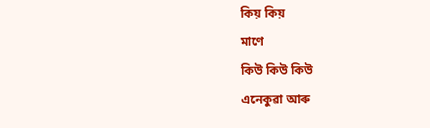কিয় কিয়
মাণে
কিউ কিউ কিউ
এনেকুৱা আৰু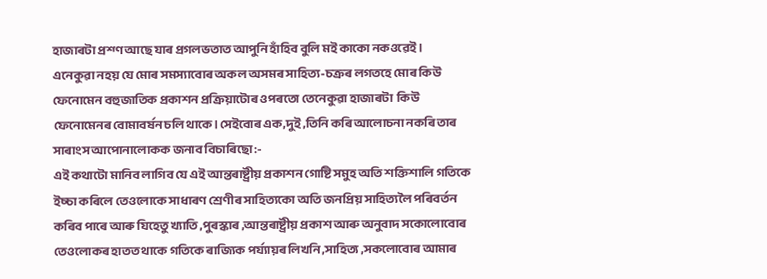হাজাৰটা প্রশ্ণ আছে যাৰ প্রগলভতাত আপুনি হাঁহিব বুলি মই কাকো নকওৱেই ।
এনেকুৱা নহয় যে মোৰ সমস্যাবোৰ অকল অসমৰ সাহিত্য-চক্রৰ লগতহে মোৰ কিউ ফেনোমেন বহুজাতিক প্রকাশন প্রক্রিয়াটোৰ ওপৰতো তেনেকুৱা হাজাৰটা  কিউ ফেনোমেনৰ বোমাবর্ষন চলি থাকে।সেইবোৰ এক,দুই ,তিনি কৰি আলোচনা নকৰি তাৰ সাৰাংস আপোনালোকক জনাব বিচাৰিছো :-
এই কথাটো মানিব লাগিব যে এই আন্তৰাষ্ট্রীয় প্রকাশন গোষ্টি সমুহ অতি শক্তিশালি গতিকে ইচ্চা কৰিলে তেওলোকে সাধাৰণ শ্রেণীৰ সাহিত্যকো অতি জনপ্রিয় সাহিত্যলৈ পৰিবর্তন কৰিব পাৰে আৰু যিহেতু খ্যাতি ,পুৰস্কাৰ ,আন্তৰাষ্ট্রীয় প্রকাশ আৰু অনুবাদ সকোলোবোৰ তেওলোকৰ হাতত থাকে গতিকে ৰাজ্যিক পর্য্যায়ৰ লিখনি ,সাহিত্য ,সকলোবোৰ আমাৰ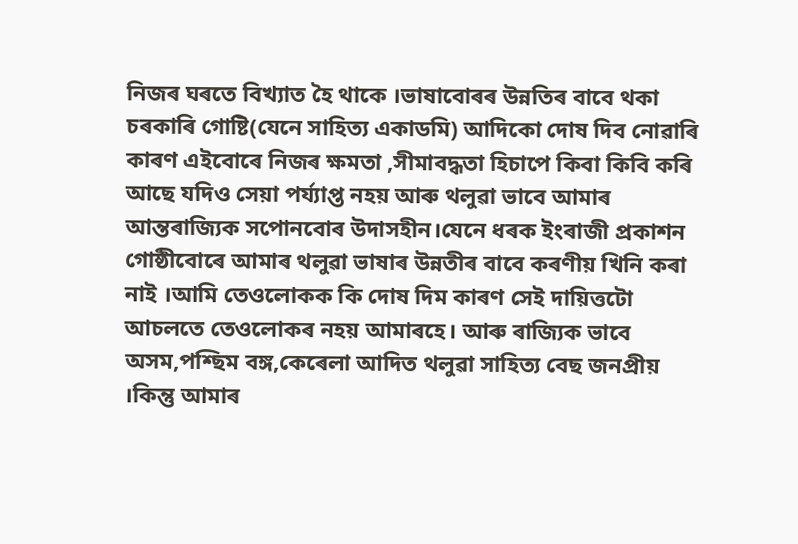নিজৰ ঘৰতে বিখ্যাত হৈ থাকে ।ভাষাবোৰৰ উন্নতিৰ বাবে থকা চৰকাৰি গোষ্টি(যেনে সাহিত্য একাডমি) আদিকো দোষ দিব নোৱাৰি কাৰণ এইবোৰে নিজৰ ক্ষমতা ,সীমাবদ্ধতা হিচাপে কিবা কিবি কৰি আছে যদিও সেয়া পর্য্যাপ্ত নহয় আৰু থলুৱা ভাবে আমাৰ  আন্তৰাজ্যিক সপোনবোৰ উদাসহীন।যেনে ধৰক ইংৰাজী প্রকাশন গোষ্ঠীবোৰে আমাৰ থলুৱা ভাষাৰ উন্নতীৰ বাবে কৰণীয় খিনি কৰা নাই ।আমি তেওলোকক কি দোষ দিম কাৰণ সেই দায়িত্তটো আচলতে তেওলোকৰ নহয় আমাৰহে। আৰু ৰাজ্যিক ভাবে অসম,পশ্ছিম বঙ্গ,কেৰেলা আদিত থলুৱা সাহিত্য বেছ জনপ্রীয় ।কিন্তু আমাৰ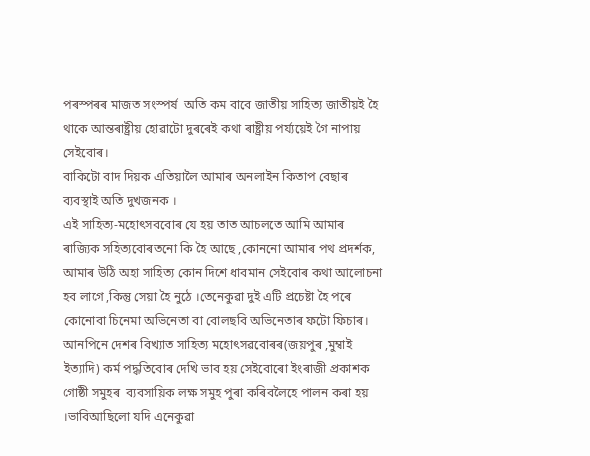পৰস্পৰৰ মাজত সংস্পর্ষ  অতি কম বাবে জাতীয় সাহিত্য জাতীয়ই হৈ থাকে আন্তৰাষ্ট্রীয় হোৱাটো দুৰৰেই কথা ৰাষ্ট্রীয় পর্য্যয়েই গৈ নাপায় সেইবোৰ।
বাকিটো বাদ দিয়ক এতিয়ালৈ আমাৰ অনলাইন কিতাপ বেছাৰ  ব্যবস্থাই অতি দুখজনক ।
এই সাহিত্য-মহোৎসববোৰ যে হয় তাত আচলতে আমি আমাৰ ৰাজ্যিক সহিত্যবোৰতনো কি হৈ আছে ,কোননো আমাৰ পথ প্রদর্শক,  আমাৰ উঠি অহা সাহিত্য কোন দিশে ধাবমান সেইবোৰ কথা আলোচনা হব লাগে ,কিন্তু সেয়া হৈ নুঠে ।তেনেকুৱা দুই এটি প্রচেষ্টা হৈ পৰে কোনোবা চিনেমা অভিনেতা বা বোলছবি অভিনেতাৰ ফটো ফিচাৰ।
আনপিনে দেশৰ বিখ্যাত সাহিত্য মহোৎসৱবোৰৰ(জয়পুৰ ,মুম্বাই ইত্যাদি) কর্ম পদ্ধতিবোৰ দেখি ভাব হয় সেইবোৰো ইংৰাজী প্রকাশক গোষ্ঠী সমুহৰ  ব্যবসায়িক লক্ষ সমুহ পুৰা কৰিবলৈহে পালন কৰা হয় ।ভাবিআছিলো যদি এনেকুৱা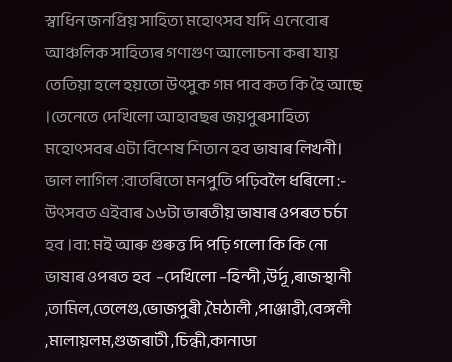স্বাধিন জনপ্রিয় সাহিত্য মহোৎসব যদি এনেবোৰ আঞ্চলিক সাহিত্যৰ গণাগুণ আলোচনা কৰা যায় তেতিয়া হলে হয়তো উৎসুক গম পাব কত কি হৈ আছে ।তেনেতে দেখিলো আহাবছৰ জয়পুৰসাহিত্য মহোৎসবৰ এটা বিশেষ শিতান হব ভাষাৰ লিখনী।
ভাল লাগিল :বাতৰিতো মনপুতি পঢ়িবলৈ ধৰিলো :- উৎসবত এইবাৰ ১৬টা ভাৰতীয় ভাষাৰ ওপৰত চর্চা হব ।বা: মই আৰু গুৰুত্ত দি পঢ়ি গলো কি কি নো ভাষাৰ ওপৰত হব  –দেখিলো –হিন্দী ,উর্দূ ,ৰাজস্থানী ,তামিল,তেলেগু,ভোজপুৰী ,মৈঠালী ,পাঞ্জাৱী,বেঙ্গলী ,মালায়লম,গুজৰাটী ,চিন্ধী,কানাডা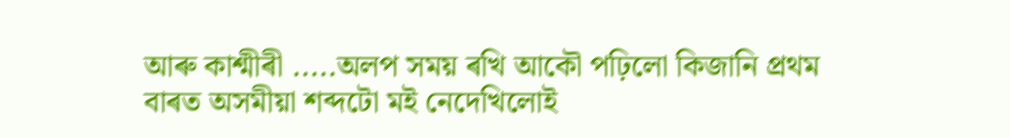আৰু কাশ্মীৰী .....অলপ সময় ৰখি আকৌ পঢ়িলো কিজানি প্রথম বাৰত অসমীয়া শব্দটো মই নেদেখিলোই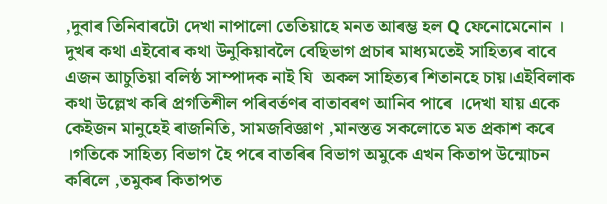,দুবাৰ তিনিবাৰটো দেখা নাপালো তেতিয়াহে মনত আৰম্ভ হল Q ফেনোমেনোন ।
দুখৰ কথা এইবোৰ কথা উনুকিয়াবলৈ বেছিভাগ প্রচাৰ মাধ্যমতেই সাহিত্যৰ বাবে এজন আচুতিয়া বলিষ্ঠ সাম্পাদক নাই যি  অকল সাহিত্যৰ শিতানহে চায়।এইবিলাক কথা উল্লেখ কৰি প্রগতিশীল পৰিবর্তণৰ বাতাবৰণ আনিব পাৰে ।দেখা যায় একে কেইজন মানুহেই ৰাজনিতি, সামজবিজ্ঞাণ ,মানস্তত্ত সকলোতে মত প্রকাশ কৰে ।গতিকে সাহিত্য বিভাগ হৈ পৰে বাতৰিৰ বিভাগ অমুকে এখন কিতাপ উন্মোচন কৰিলে ,তমুকৰ কিতাপত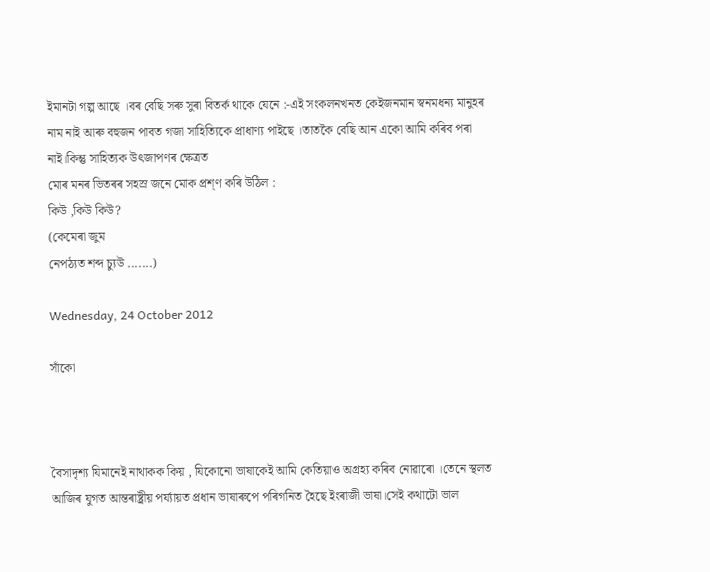ইমানটা গল্প আছে ।বৰ বেছি সৰু সুৰা বিতর্ক থাকে যেনে :-এই সংকলনখনত কেইজনমান স্বনমধন্য মানুহৰ নাম নাই আৰু বহুজন পাবত গজা সাহিত্যিকে প্রাধাণ্য পাইছে ।তাতকৈ বেছি আন একো আমি কৰিব পৰা নাই।কিন্তু সাহিত্যক উৎজাপণৰ ক্ষেত্রত
মোৰ মনৰ ভিতৰৰ সহস্র জনে মোক প্রশ্ণ কৰি ‌উঠিল :
কিউ ,কিউ কিউ?
(কেমেৰা জুম
নেপঠ্যত শব্দ চ্যুউ .......)

Wednesday, 24 October 2012

সাঁকো



বৈসাদৃশ্য যিমানেই নাথাকক কিয় , যিকোনো ভাষাকেই আমি কেতিয়াও অগ্রহ্য কৰিব নোৱাৰো ।তেনে স্থলত আজিৰ যুগত আন্তৰাষ্ট্রীয় পর্য্যায়ত প্রধান ভাষাৰুপে পৰিগনিত হৈছে ইংৰাজী ভাষা।সেই কথাটো ভাল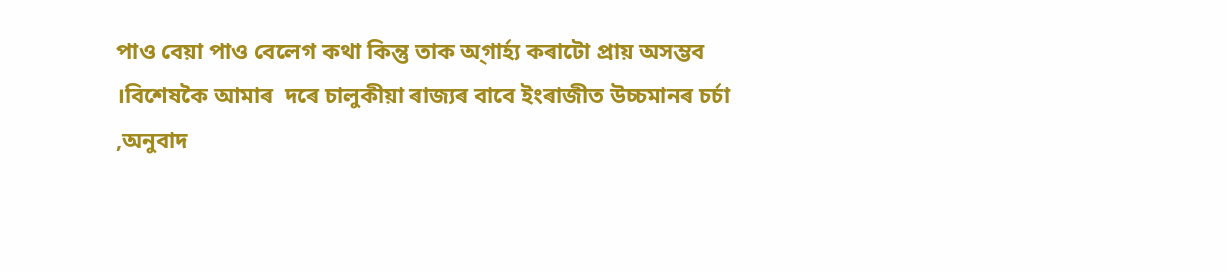পাও বেয়া পাও বেলেগ কথা কিন্তু তাক অ্গার্হ্য কৰাটো প্রায় অসম্ভব ।বিশেষকৈ আমাৰ  দৰে চালুকীয়া ৰাজ্যৰ বাবে ইংৰাজীত উচ্চমানৰ চর্চা ,অনুবাদ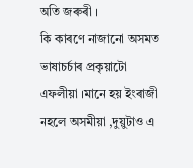অতি জৰুৰী ।
কি কাৰণে নাজানো অসমত ভাষাচর্চাৰ প্রকৃয়াটো এফলীয়া ।মানে হয় ইংৰাজী নহলে অসমীয়া ,দুয়ুটাও এ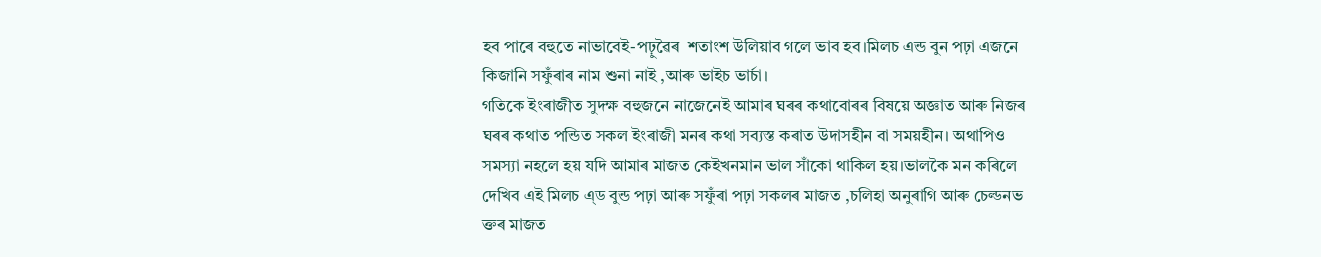হব পাৰে বহুতে নাভাবেই-পঢ়ুৱৈৰ  শতাংশ উলিয়াব গলে ভাব হব।মিলচ এন্ড বুন পঢ়া এজনে কিজানি সফুঁৰাৰ নাম শুনা নাই ,আৰু ভাইচ ভার্চা।
গতিকে ইংৰাজীত সুদক্ষ বহুজনে নাজেনেই আমাৰ ঘৰৰ কথাবোৰৰ বিষয়ে অজ্ঞাত আৰু নিজৰ ঘৰৰ কথাত পন্ডিত সকল ইংৰাজী মনৰ কথা সব্যস্ত কৰাত উদাসহীন বা সময়হীন। অথাপিও সমস্যা নহলে হয় যদি আমাৰ মাজত কেইখনমান ভাল সাঁকো থাকিল হয়।ভালকৈ মন কৰিলে দেখিব এই মিলচ এ্ড বুন্ড পঢ়া আৰু সফুঁৰা পঢ়া সকলৰ মাজত ,চলিহা অনুৰাগি আৰু চেল্ডনভ ক্তৰ মাজত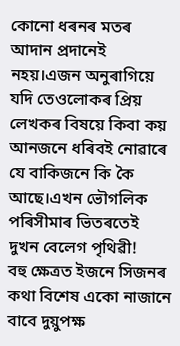কোনো ধৰনৰ মতৰ আদান প্রদানেই নহয়।এজন অনুৰাগিয়ে  যদি তেওলোকৰ প্রিয় লেখকৰ বিষয়ে কিবা কয়  আনজনে ধৰিবই নোৱাৰে যে বাকিজনে কি কৈ আছে।এখন ভৌগলিক পৰিসীমাৰ ভিতৰতেই  দুখন বেলেগ পৃথিৱী!
বহু ক্ষেত্রত ইজনে সিজনৰ কথা বিশেষ একো নাজানে বাবে দুয়ুপক্ষ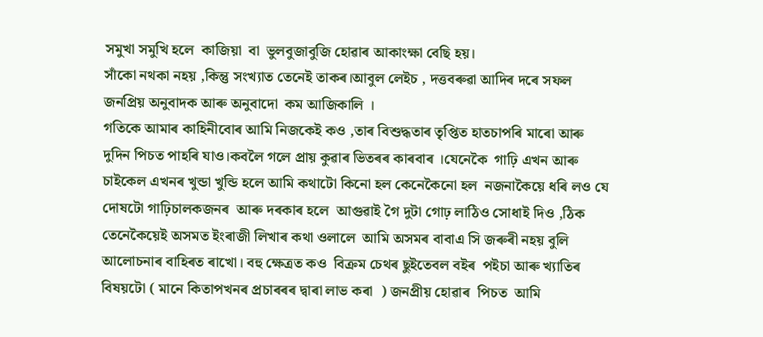সমুখা সমুখি হলে  কাজিয়া  বা  ভুলবুজাবুজি হোৱাৰ আকাংক্ষা বেছি হয়।
সাঁকো নথকা নহয় ,কিন্তু সংখ্যাত তেনেই তাকৰ।আবুল লেইচ , দত্তবৰুৱা আদিৰ দৰে সফল জনপ্রিয় অনুবাদক আৰু অনুবাদো  কম আজিকালি ।
গতিকে আমাৰ কাহিনীবোৰ আমি নিজকেই কও ,তাৰ বিশুদ্ধতাৰ তৃপ্তিত হাতচাপৰি মাৰো আৰু দুদিন পিচত পাহৰি যাও।কবলৈ গলে প্রায় কুৱাৰ ভিতৰৰ কাৰবাৰ ।যেনেকৈ  গাঢ়ি এখন আৰু  চাইকেল এখনৰ খুন্ডা খুন্ডি হলে আমি কথাটো কিনো হল কেনেকৈনো হল  নজনাকৈয়ে ধৰি লও যে দোষটো গাঢ়িচালকজনৰ  আৰু দৰকাৰ হলে  আগুৱাই গৈ দুটা গোঢ় লাঠিও সোধাই দিও ,ঠিক তেনেকৈয়েই অসমত ইংৰাজী লিখাৰ কথা ওলালে  আমি অসমৰ বাবাএ সি জৰুৰী নহয় বুলি আলোচনাৰ বাহিৰত ৰাখো। বহু ক্ষেত্রত কও  বিক্রম চেথৰ ছুইতেবল বইৰ  পইচা আৰু খ্যাতিৰ বিষয়টো ( মানে কিতাপখনৰ প্রচাৰৰৰ দ্বাৰা লাভ কৰা  ) জনপ্রীয় হোৱাৰ  পিচত  আমি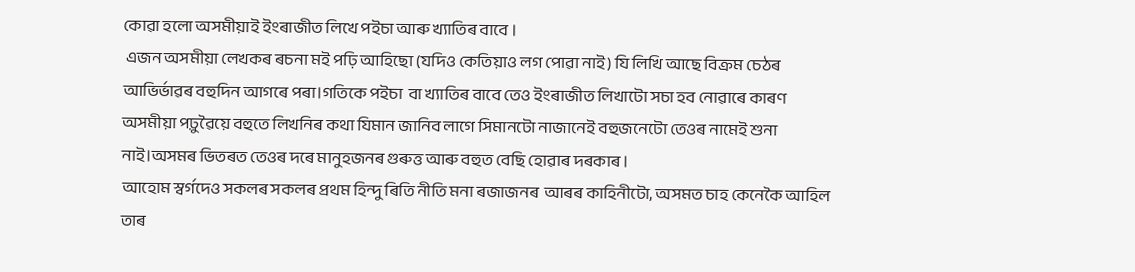কোৱা হলো অসমীয়াই ইংৰাজীত লিখে পইচা আৰু খ্যাতিৰ বাবে ।
 এজন অসমীয়া লেখকৰ ৰচনা মই পঢ়ি আহিছো (যদিও কেতিয়াও লগ পোৱা নাই) যি লিখি আছে বিক্রম চেঠৰ আভির্ভাৱৰ বহুদিন আগৰে পৰা।গতিকে পইচা  বা খ্যাতিৰ বাবে তেও ইংৰাজীত লিখাটো সচা হব নোৱাৰে কাৰণ অসমীয়া পঢ়ুৱৈয়ে বহুতে লিখনিৰ কথা যিমান জানিব লাগে সিমানটো নাজানেই বহুজনেটো তেওৰ নামেই শুনা নাই।অসমৰ ভিতৰত তেওৰ দৰে মানুহজনৰ গুৰুত্ত আৰু বহুত বেছি হোৱাৰ দৰকাৰ ।
আহোম স্বর্গদেও সকলৰ সকলৰ প্রথম হিন্দু ৰিতি নীতি মনা ৰজাজনৰ  আৰৰ কাহিনীটো, অসমত চাহ কেনেকৈ আহিল তাৰ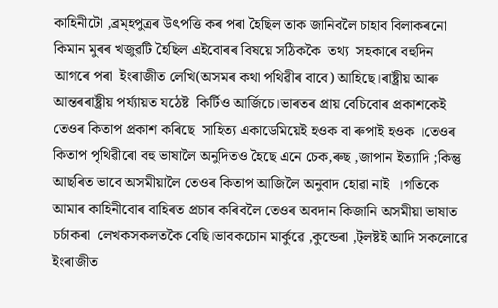কাহিনীটো ,ব্রম্হপুত্রৰ উৎপত্তি কৰ পৰা হৈছিল তাক জানিবলৈ চাহাব বিলাকৰনো কিমান মুৰৰ খজুৱটি হৈছিল এইবোৰৰ বিষয়ে সঠিককৈ  তথ্য  সহকাৰে বহুদিন আগৰে পৰা  ইংৰাজীত লেখি(অসমৰ কথা পথিৱীৰ বাবে) আহিছে।ৰাষ্ট্রীয় আৰু আন্তৰৰাষ্ট্রীয় পর্য্যায়ত যঠেষ্ট  কির্টিও আর্জিচে।ভাৰতৰ প্রায় বেচিবোৰ প্রকাশকেই তেওৰ কিতাপ প্রকাশ কৰিছে  সাহিত্য একাডেমিয়েই হওক বা ৰুপাই হওক ।তেওৰ কিতাপ পৃথিৱীৰো বহু ভাষালৈ অনুদিতও হৈছে এনে চেক,ৰুছ ,জাপান ইত্যাদি ;কিন্তু আছৰিত ভাবে অসমীয়ালৈ তেওৰ কিতাপ আজিলৈ অনুবাদ হোৱা নাই  ।গতিকে আমাৰ কাহিনীবোৰ বাহিৰত প্রচাৰ কৰিবলৈ তেওৰ অবদান কিজানি অসমীয়া ভাষাত চর্চাকৰা  লেখকসকলতকৈ বেছি।ভাবকচোন মার্কুৱে ,কুন্ডেৰা ,ট্লষ্টই আদি সকলোৱে ইংৰাজীত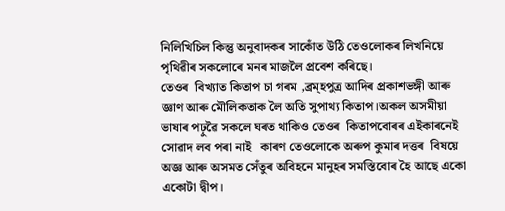নিলিখিচিল কিন্তু অনুবাদকৰ সাকোঁত উঠি তেওলোকৰ লিখনিয়ে পৃথিৱীৰ সকলোৰে মনৰ মাজলৈ প্রবেশ কৰিছে।
তেওৰ  বিখ্যাত কিতাপ চা গৰম ,ব্রম্হপুত্র আদিৰ প্রকাশভঙ্গী আৰু জ্ঞাণ আৰু মৌলিকতাক লৈ অতি সুপাথ্য কিতাপ।অকল অসমীয়া ভাষাৰ পঢ়ুৱৈ সকলে ঘৰত থাকিও তেওৰ  কিতাপবোৰৰ এইকাৰনেই  সোৱাদ লব পৰা নাই   কাৰণ তেওলোকে অৰুপ কুমাৰ দত্তৰ  বিষয়ে অজ্ঞ আৰু অসমত সেঁতুৰ অবিহনে মানুহৰ সমস্তিবোৰ হৈ আছে একো একোটা দ্বীপ।